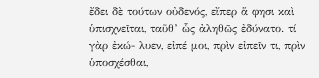ἔδει δὲ τούτων οὐδενός, εἴπερ ἅ φησι καὶ ὑπισχνεῖται, ταῦθ’ ὧς ἀληθῶς ἐδύνατο. τί γὰρ ἐκώ- λυεν, εἰπέ μοι, πρὶν εἰπεῖν τι, πρὶν ὑποσχέσθαι,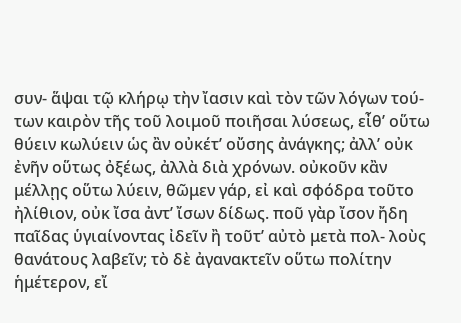συν- ἅψαι τῷ κλήρῳ τὴν ἴασιν καὶ τὸν τῶν λόγων τού- των καιρὸν τῆς τοῦ λοιμοῦ ποιῆσαι λύσεως, εἶθ’ οὕτω θύειν κωλύειν ὡς ἂν οὐκέτ’ οὔσης ἀνάγκης; ἀλλ’ οὐκ ἐνῆν οὕτως ὀξέως, ἀλλὰ διὰ χρόνων. οὐκοῦν κἂν μέλλῃς οὕτω λύειν, θῶμεν γάρ, εἰ καὶ σφόδρα τοῦτο ἠλίθιον, οὐκ ἴσα ἀντ’ ἴσων δίδως. ποῦ γὰρ ἴσον ἤδη παῖδας ὑγιαίνοντας ἰδεῖν ἢ τοῦτ’ αὐτὸ μετὰ πολ- λοὺς θανάτους λαβεῖν; τὸ δὲ ἀγανακτεῖν οὕτω πολίτην ἡμέτερον, εἴ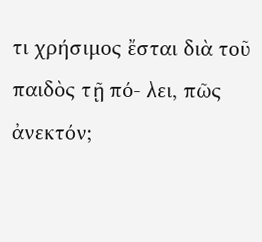τι χρήσιμος ἔσται διὰ τοῦ παιδὸς τῇ πό- λει, πῶς ἀνεκτόν;